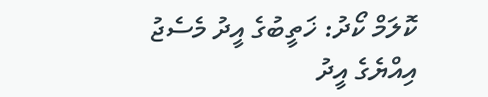ކޮލަމް ކޯދު: ޚަތީބުގެ އީދު މެސެޖު
އިއްޔެގެ އީދު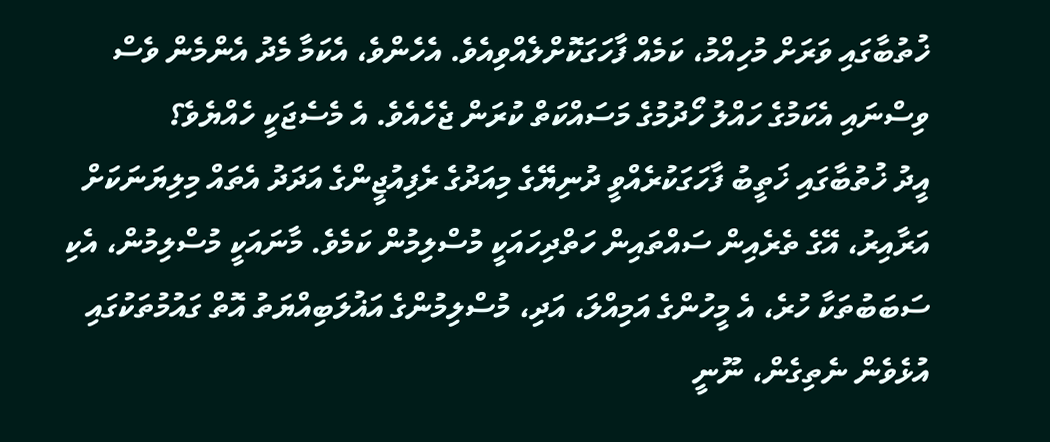ޚުތުބާގައި ވަރަށް މުހިއްމު، ކަމެއް ފާހަގަކޮށްލެއްވިއެވެ. އެހެންވެ، އެކަމާ މެދު އެންމެން ވެސް ވިސްނައި އެކަމުގެ ހައްލު ހޯދުމުގެ މަސައްކަތް ކުރަން ޖެހެއެވެ. އެ މެސެޖަކީ ހެއްޔެވެ؟
އީދު ޚުތުބާގައި ޚަތީބު ފާހަގަކުރެއްވީ ދުނިޔޭގެ މިއަދުގެ ރެފިއުޖީންގެ އަދަދު އެތައް މިލިޔަނަކަށް އަރާއިރު، އޭގެ ތެރެއިން ސައްތައިން ހަތްދިހައަކީ މުސްލިމުން ކަމެވެ. މާނައަކީ މުސްލިމުން، އެކި ސަބަބުތަކާ ހުރެ، އެ މީހުންގެ އަމިއްލަ، އަދި، މުސްލިމުންގެ އަޣުލަބިއްޔަތު އޮތް ގައުމުތަކުގައި އުޅެވެން ނެތިގެން، ނޫނީ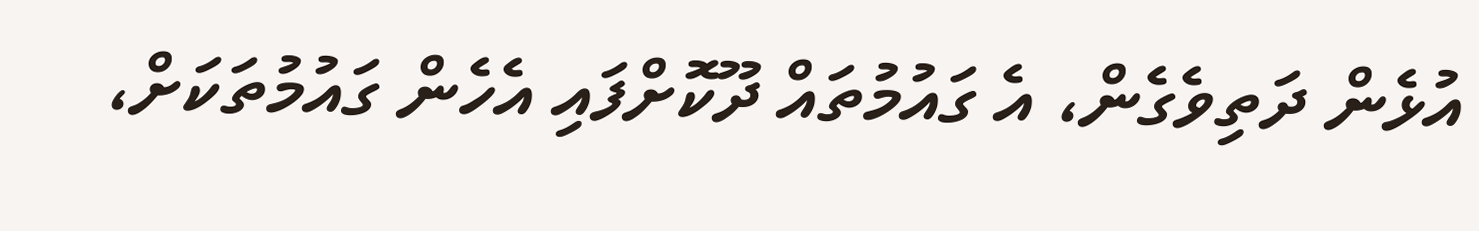އުޅެން ދަތިވެގެން، އެ ގައުމުތައް ދޫކޮށްފައި އެހެން ގައުމުތަކަށް،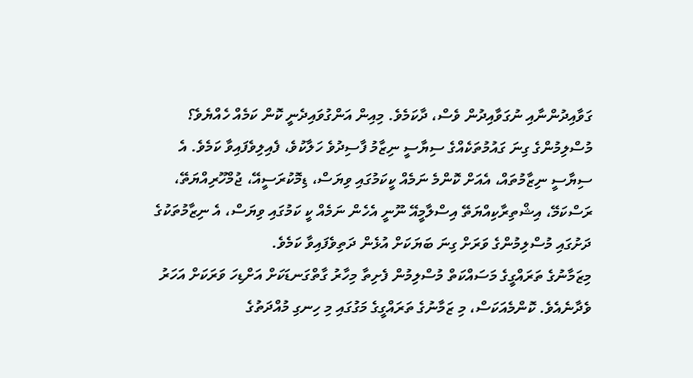ގަވާއިދުންނާއި ނުގަވާއިދުން ވެސް، ދާކަމެވެ. މިއިން އަންގުވައިދެނީ ކޮން ކަމެއް ހެއްޔެވެ؟ މުސްލިމުންގެ ގިނަ ގައުމުތަކެއްގެ ސިޔާސީ ނިޒާމު ފާސިދުވެ ހަލާކުވެ، ފެއިލިވެފައިވާ ކަމެވެ. އެ ސިޔާސީ ނިޒާމުތައް، އެއަށް ކޮންމެ ނަމެއް ކީކަމުގައި ވިޔަސް، ޑިމޮކުރަސީއޭ، ޖުމްހޫރިއްޔަތޭ، ރަސްކަމޭ، އިޝްތިރާކިއްޔަތޭ އިސްލާމީއޭ ނޫނީ އެހެން ނަމެއް ކީ ކަމުގައި ވިޔަސް، އެ ނިޒާމުތަކުގެ ދަށުގައި މުސްލިމުންގެ ވަރަށް ގިނަ ބަޔަކަށް އުޅެން ދަތިވެފައިވާ ކަމެވެ.
މިޒަމާނުގެ ތަރައްގީގެ މަސައްކަތް މުސްލިމުން ފެށިތާ މިހާރު ގާތްގަނޑަކަށް އަށްޑިހަ ވަރަކަށް އަހަރު ވެދާނެއެވެ. ކޮންމެއަކަސް، މި ޒަމާނުގެ ތަރައްގީގެ މަގުގައި މި ހިނގި މުއްދަތުގެ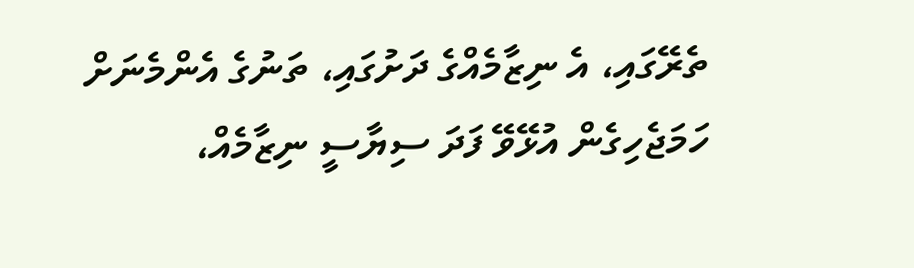ތެރޭގައި، އެ ނިޒާމެއްގެ ދަށުގައި، ތަނުގެ އެންމެނަށް ހަމަޖެހިގެން އުޅޭވޭ ފަދަ ސިޔާސީ ނިޒާމެއް،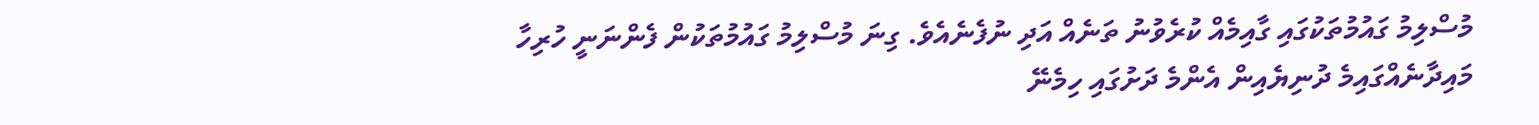މުސްލިމު ގައުމުތަކުގައި ގާއިމެއް ކުރެވުނު ތަނެއް އަދި ނުފެނެއެވެ. ގިނަ މުސްލިމު ގައުމުތަކުން ފެންނަނީ ހުރިހާ މައިދާނެއްގައިމެ ދުނިޔެއިން އެންމެ ދަށުގައި ހިމެނޭ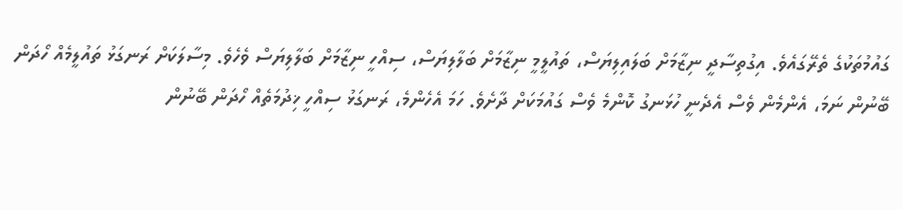ގައުމުތަކުގެ ތެރޭގައެވެ. އިގުތިސާދީ ނިޒާމަށް ބަލައިލިޔަސް، ތައުލީމީ ނިޒާމަށް ބަލާލިޔަސް، ސިއްހީ ނިޒާމަށް ބަލާލިޔަސް ވެހެވެ. މިސާލަކަށް ރަނގަޅު ތައުލީމެއް ހޯދަން ބޭނުން ނަމަ، އެންމެން ވެސް އެދެނީ ހުޅަނގު ކޮންމެ ވެސް ގައުމަކަށް ދާށެވެ. ހަމަ އެހެންމެ، ރަނގަޅު ސިއްހީ ޚިދުމަތެއް ހޯދަން ބޭނުން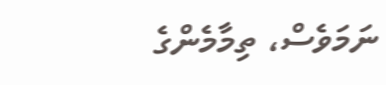ނަމަވެސް، ތިމާމެންގެ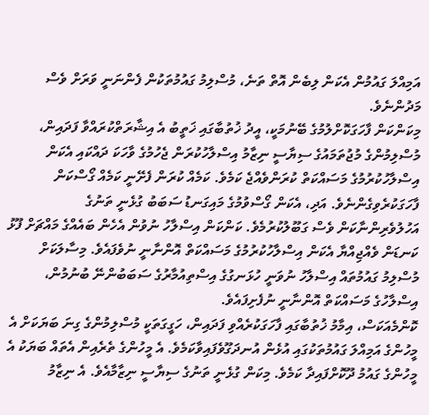އަމިއްލަ ގައުމުން އެކަން ލިބެން އޮތް ތަނެ، މުސްލިމު ގައުމުތަކުން ފެންނަނީ ވަރަށް ވެސް މަދުންނެވެ.
މިކަންކަން ފާހަގަކޮށްލުމުގެ ބޭނުމަކީ، އީދު ޚުތުބާގައި ޚަތީބު އެ އިޝާރަތްކުރައްވާ ފަދައިން، މުސްލިމުންގެ މުޖުތަމައުގެ ސިޔާސީ ނިޒާމު އިސްލާހުކުރަން ޖެހުމުގެ ވާހަކަ ދައްކައި އެކަން އިސްލާހުކުރުމުގެ މަސައްކަތް ކުރަންވެއްޖެ ކަމެވެ. ކަމެއް ކުރަން ފެށޭނީ ކަމެއް ގޯސްކަން ފާހަގަކުރެވިގެންނެވެ. އަދި، އެކަން ގޯސްވުމުގެ މައިގަނޑު ސަބަބު ގުޅެނީ ތަނުގެ އަހުލުވެރިންނާކަން ވެސް ގަބޫލުކުރުމެވެ. ކަންކަން އިސްލާހު ނުވުން އެހެން ބައެއްގެ މައްޗަށް ފޫޅު ކަނޑަން ވެއްޖިއްޔާ އެކަން އިސްލާހުކުރުމުގެ މަސައްކަތް އޮންނާނީ ނުވެފައެވެ. މިސާލަކަށް މުސްލިމު ގައުމުތައް އިސްލާހު ނުވަނީ ހުޅަނގުގެ އިސްތިއުމާރުގެ ސަބަބުންނޭ ބުނުމުން، އިސްލާހުގެ މަސައްކަތް އޮންނާނީ ނުފެށިފައެވެ.
ކޮންމެއަކަސް، އިމާމު ޚުތުބާގައި ފާހަގަކުރެއްވި ފަދައިން، ހަގީގަތަކީ މުސްލިމުންގެ ގިނަ ބަޔަކަށް އެ މީހުންގެ އަމިއްލަ ގައުމުތަކުގައި އުޅެން އުނދަގޫވެފައިވާކަމެވެ. އެ މީހުންގެ ތެރެއިން އެތައް ބަޔަކު އެ މީހުންގެ ގައުމު ދޫކޮށްފައިދާ ކަމެވެ. މިކަން ގުޅެނީ ތަނުގެ ސިޔާސީ ނިޒާމާއެވެ. އެ ނިޒާމު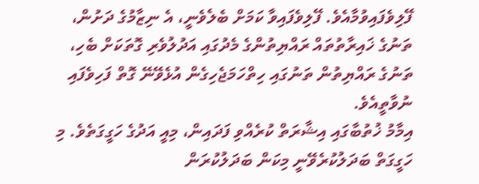ފޭލިވެފައިވުމާއެވެ. ފޭލިވެފައިވާ ކަމަށް ބެލެވެނީ، އެ ނިޒާމުގެ ދަށުން، ތަނުގެ ޚައިރާތުތައް ރައްޔިތުންގެ މެދުގައި އަދުލުވެރި ގޮތަކަށް ބެހި، ތަނުގެ ރައްޔިތުން ތަނުގައި ހިތްހަމަޖެހިގެން އުޅެވޭނޭ ގޮތް ފަހިވެފައި ނުވާތީއެވެ.
އިމާމު ޚުތުބާގައި އިޝާރަތް ކުރެއްވި ފަދައިން، މިއީ އަދުގެ ހަގީގަތެވެ. މި ހަގީގަތް ބަދަލުކުރެވޭނީ މިކަން ބަދަލުކުރަން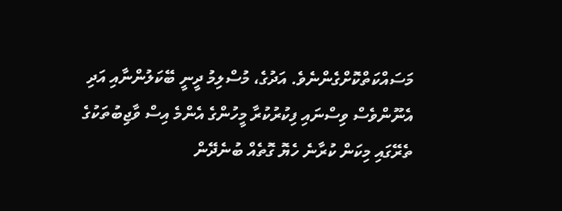މަސައްކަތްކޮށްގެންނެވެ. އަދުގެ، މުސްލިމު ދީނީ ބޭކަލުންނާއި އަދި އެނޫންވެސް ވިސްނައި ފިކުރުކުރާ މީހުންގެ އެންމެ އިސް ވާޖިބުތަކުގެ ތެރޭގައި މިކަން ކުރާނެ ހެޔޮ ގޮތެއް ބުނެދޭން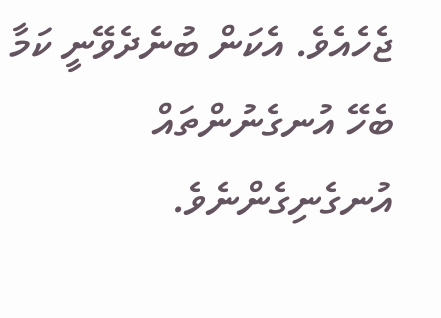ޖެހެއެވެ. އެކަން ބުނެދެވޭނީ ކަމާ ބެހޭ އުނގެނުންތައް އުނގެނިގެންނެވެ.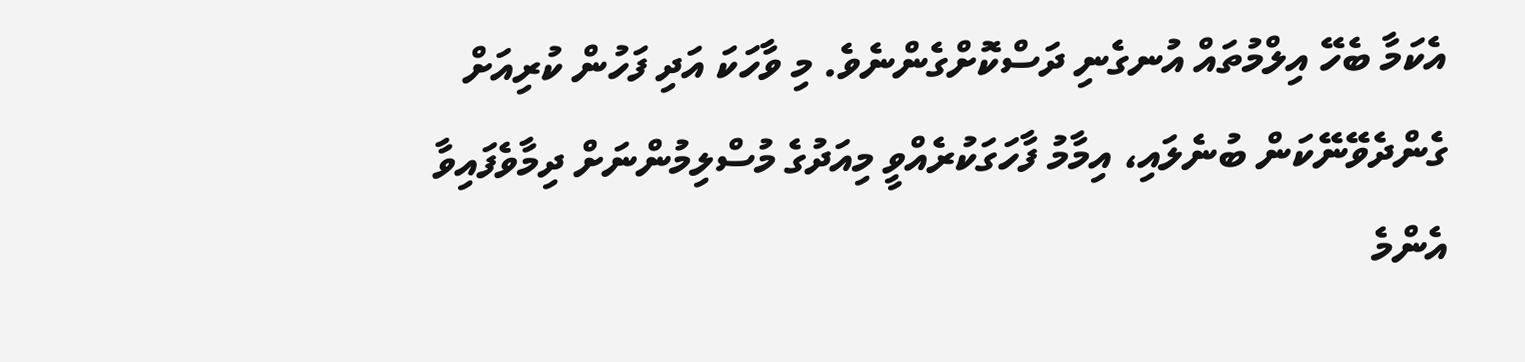އެކަމާ ބެހޭ އިލްމުތައް އުނގެނި ދަސްކޮށްގެންނެވެ. މި ވާހަކަ އަދި ފަހުން ކުރިއަށް ގެންދެވޭނޭކަން ބުނެލައި، އިމާމު ފާހަގަކުރެއްވީ މިއަދުގެ މުސްލިމުންނަށް ދިމާވެފައިވާ އެންމެ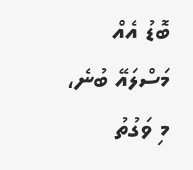ބޮޑު އެއް މަސްލައޭ ބުނެ، މި ވަގުތު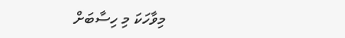މިވާހަކަ މި ހިސާބަށް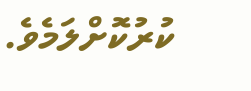ކުރުކޮށްލަމެވެ.